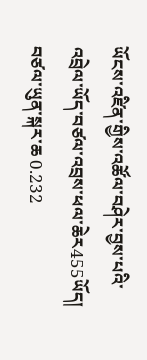ཡོངས་འཛིན་གྱིས་འཚོལ་བཤེར་བྱས་པའི་འབྲེལ་ཡོད་བཙལ་འབྲས་ཕལ་ཆེར455ཡོད།  བཙལ་ཡུན་སྐར་ཆ 0.232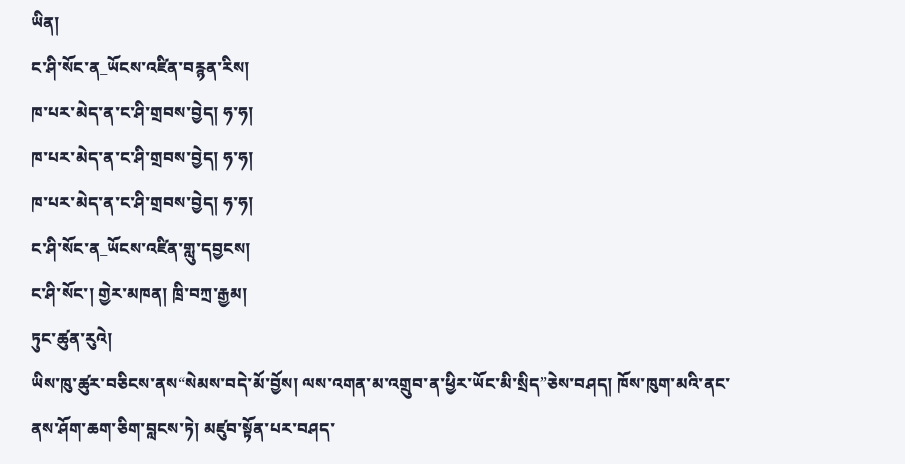ཡིན།
ང་ཤི་སོང་ན_ཡོངས་འཛིན་བརྙན་རིས།
ཁ་པར་མེད་ན་ང་ཤི་གྲབས་བྱེད། ཧ་ཧ།
ཁ་པར་མེད་ན་ང་ཤི་གྲབས་བྱེད། ཧ་ཧ།
ཁ་པར་མེད་ན་ང་ཤི་གྲབས་བྱེད། ཧ་ཧ།
ང་ཤི་སོང་ན_ཡོངས་འཛིན་གླུ་དབྱངས།
ང་ཤི་སོང་། གྱེར་མཁན། ཁྲི་བཀྲ་རྒྱམ།
ཏུང་ཚུན་རུའེ།
ཡིས་ཁུ་ཚུར་བཅིངས་ནས“སེམས་བདེ་མོ་བྱོས། ལས་འགན་མ་འགྲུབ་ན་ཕྱིར་ཡོང་མི་སྲིད”ཅེས་བཤད། ཁོས་ཁུག་མའི་ནང་ནས་ཤོག་ཆག་ཅིག་བླངས་ཏེ། མཛུབ་སྟོན་པར་བཤད་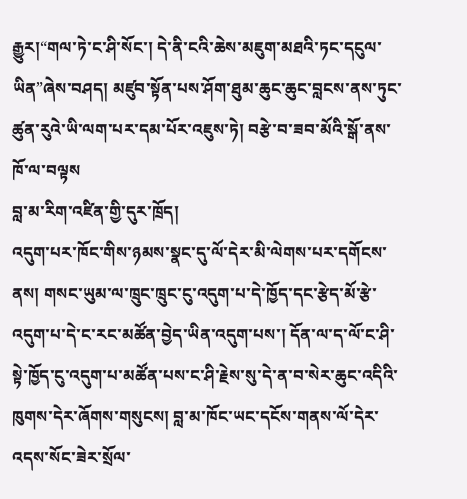རྒྱུར།“གལ་ཏེ་ང་ཤི་སོང་། དེ་ནི་ངའི་ཆེས་མཇུག་མཐའི་ཏང་དངུལ་ཡིན”ཞེས་བཤད། མཛུབ་སྟོན་པས་ཤོག་ཐུམ་ཆུང་ཆུང་བླངས་ནས་ཏུང་ཚུན་རུའེ་ཡི་ལག་པར་དམ་པོར་འཇུས་ཏེ། བརྩེ་བ་ཟབ་མོའི་སྒོ་ནས་ཁོ་ལ་བལྟས
བླ་མ་རིག་འཛིན་གྱི་དུར་ཁྲོད།
འདུག་པར་ཁོང་གིས་ཉམས་སྣང་དུ་ལོ་དེར་མི་ལེགས་པར་དགོངས་ནས། གསང་ཡུམ་ལ་ཁྲུང་ཁྲུང་ངུ་འདུག་པ་དེ་ཁྱོད་དང་རྩེད་མོ་རྩེ་འདུག་པ་དེ་ང་རང་མཚོན་བྱེད་ཡིན་འདུག་པས་། དོན་ལ་ད་ལོ་ང་ཤི་སྟེ་ཁྱོད་ངུ་འདུག་པ་མཚོན་པས་ང་ཤི་རྗེས་སུ་དེ་ན་བ་སེར་ཆུང་འདིའི་ཁུགས་དེར་ཞོགས་གསུངས། བླ་མ་ཁོང་ཡང་དངོས་གནས་ལོ་དེར་འདས་སོང་ཟེར་སྲོལ་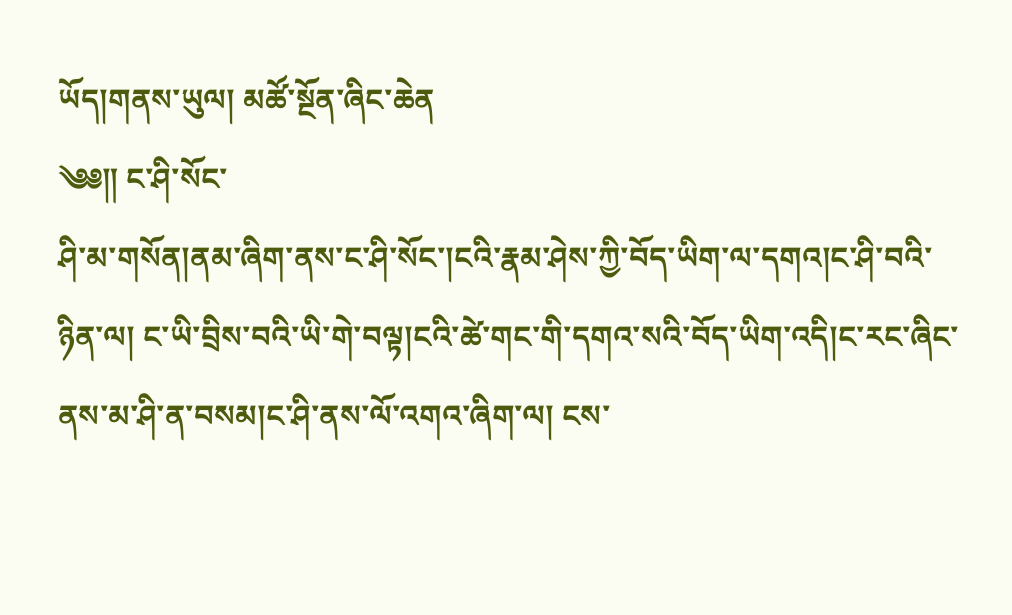ཡོད།གནས་ཡུལ། མཚོ་སྔོན་ཞིང་ཆེན
༄༅༎ ང་ཤི་སོང་
ཤི་མ་གསོན།ནམ་ཞིག་ནས་ང་ཤི་སོང་།ངའི་རྣམ་ཤེས་ཀྱི་བོད་ཡིག་ལ་དགའ།ང་ཤི་བའི་ཉིན་ལ། ང་ཡི་བྲིས་བའི་ཡི་གེ་བལྟ།ངའི་ཚེ་གང་གི་དགའ་སའི་བོད་ཡིག་འདི།ང་རང་ཞིང་ནས་མ་ཤི་ན་བསམ།ང་ཤི་ནས་ལོ་འགའ་ཞིག་ལ། ངས་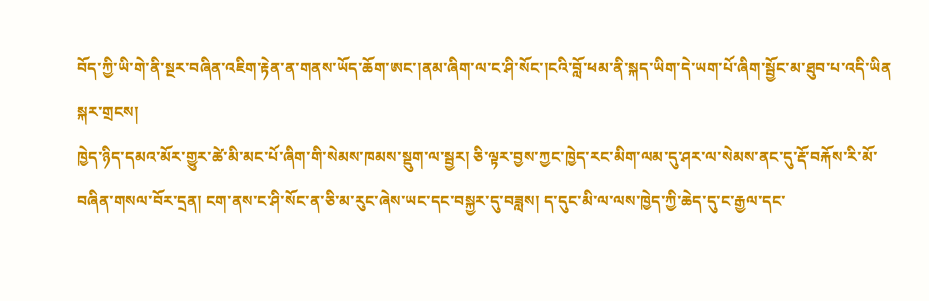བོད་ཀྱི་ཡི་གེ་ནི་སྔར་བཞིན་འཇིག་རྟེན་ན་གནས་ཡོད་ཆོག་ཨང་།ནམ་ཞིག་ལ་ང་ཤི་སོང་།ངའི་བློ་ཕམ་ནི་སྐད་ཡིག་དེ་ཡག་པོ་ཞིག་སྦྱོང་མ་ཐུབ་པ་འདི་ཡིན
སྐར་གྲངས།
ཁྱེད་ཉིད་དམའ་མོར་གྱུར་ཚེ་མི་མང་པོ་ཞིག་གི་སེམས་ཁམས་སྡུག་ལ་སྦྱར། ཅི་ལྟར་བྱས་ཀྱང་ཁྱེད་རང་མིག་ལམ་དུ་ཤར་ལ་སེམས་ནང་དུ་རྡོ་བརྐོས་རི་མོ་བཞིན་གསལ་བོར་དྲན། ངག་ནས་ང་ཤི་སོང་ན་ཅི་མ་རུང་ཞེས་ཡང་དང་བསྐྱར་དུ་བཟླས། ད་དུང་མི་ལ་ལས་ཁྱེད་ཀྱི་ཆེད་དུ་ང་རྒྱལ་དང་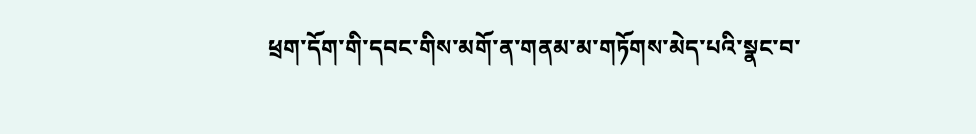ཕྲག་དོག་གི་དབང་གིས་མགོ་ན་གནམ་མ་གཏོགས་མེད་པའི་སྣང་བ་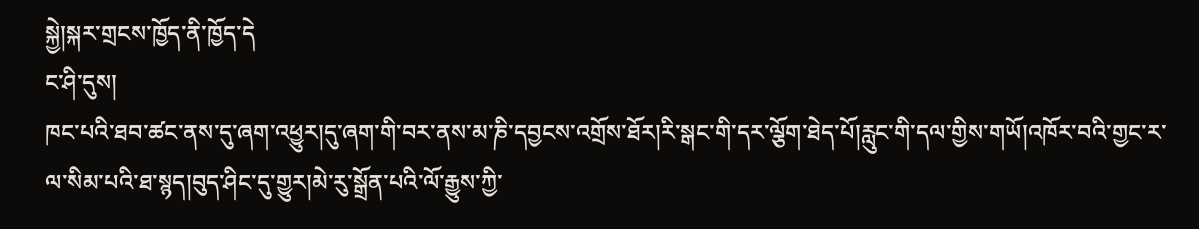སྐྱེ།སྐར་གྲངས་ཁྱོད་ནི་ཁྱོད་དེ
ང་ཤི་དུས།
ཁང་པའི་ཐབ་ཚང་ནས་དུ་ཞག་འཕྱུར།དུ་ཞག་གི་བར་ནས་མ་ཎི་དབྱངས་འགྲོས་ཐོར།རི་སྒང་གི་དར་ལྕོག་ཐེད་པོ།རླུང་གི་དལ་གྱིས་གཡོ།འཁོར་བའི་གྱང་ར་ལ་སིམ་པའི་ཐ་སྙད།བུད་ཤིང་དུ་གྱུར།མེ་རུ་སྒྲོན་པའི་ལོ་རྒྱུས་ཀྱི་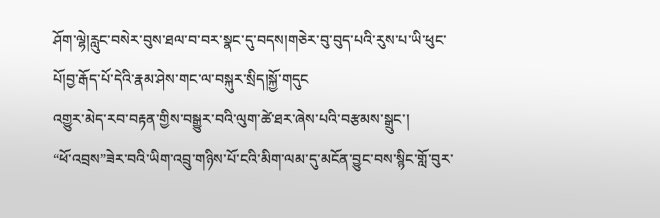ཤོག་ལྷེ།རླུང་བསེར་བུས་ཐལ་བ་བར་སྣང་དུ་བདས།གཅེར་བུ་བུད་པའི་རུས་པ་ཡི་ཕུང་པོ།བྱ་རྒོད་པོ་དེའི་རྣམ་ཤེས་གང་ལ་བསྐུར་སྲིད།སྐྱོ་གདུང
འགྱུར་མེད་རབ་བརྟན་གྱིས་བསྒྱུར་བའི་ལུག་ཚེ་ཐར་ཞེས་པའི་བརྩམས་སྒྲུང་།
“ཕོ་འབྲས”ཟེར་བའི་ཡིག་འབྲུ་གཉིས་པོ་ངའི་མིག་ལམ་དུ་མངོན་བྱུང་བས་སྙིང་གློ་བུར་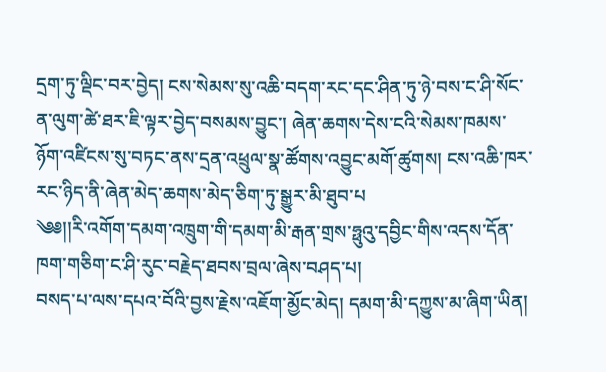དྲག་ཏུ་ལྡིང་བར་བྱེད། ངས་སེམས་སུ་འཆི་བདག་རང་དང་ཤིན་ཏུ་ཉེ་བས་ང་ཤི་སོང་ན་ལུག་ཚེ་ཐར་ཇི་ལྟར་བྱེད་བསམས་བྱུང་། ཞེན་ཆགས་དེས་ངའི་སེམས་ཁམས་ཉོག་འཛིངས་སུ་བཏང་ནས་དྲན་འཕྲུལ་སྣ་ཚོགས་འབྱུང་མགོ་ཚུགས། ངས་འཆི་ཁར་རང་ཉིད་ནི་ཞེན་མེད་ཆགས་མེད་ཅིག་ཏུ་སྒྱུར་མི་ཐུབ་པ
༄༅།།རི་འགོག་དམག་འཁྲུག་གི་དམག་མི་རྒན་གྲས་ཧྥུའུ་དབྱིང་གིས་འདས་དོན་ཁག་གཅིག་ང་ཤི་རུང་བརྗེད་ཐབས་བྲལ་ཞེས་བཤད་པ།
བསད་པ་ལས་དཔའ་བོའི་བྱས་རྗེས་འཇོག་མྱོང་མེད། དམག་མི་དཀྱུས་མ་ཞིག་ཡིན།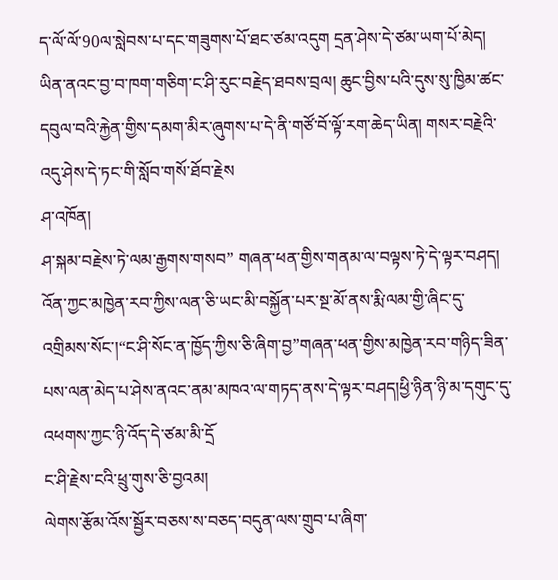ད་ལོ་ལོ་90ལ་སླེབས་པ་དང་གཟུགས་པོ་ཐང་ཙམ་འདུག དྲན་ཤེས་དེ་ཙམ་ཡག་པོ་མེད། ཡིན་ནའང་བྱ་བ་ཁག་གཅིག་ང་ཤི་རུང་བརྗེད་ཐབས་བྲལ། ཆུང་བྱིས་པའི་དུས་སུ་ཁྱིམ་ཚང་དབུལ་བའི་རྐྱེན་གྱིས་དམག་མིར་ཞུགས་པ་དེ་ནི་གཙོ་བོ་ལྟོ་རག་ཆེད་ཡིན། གསར་བརྗེའི་འདུ་ཤེས་དེ་ཏང་གི་སློབ་གསོ་ཐོབ་རྗེས
ཤ་འཁོན།
ཤ་སྐམ་བརྗེས་ཏེ་ལམ་རྒྱགས་གསབ” གཞན་ཕན་གྱིས་གནམ་ལ་བལྟས་ཏེ་དེ་ལྟར་བཤད། འོན་ཀྱང་མཁྱེན་རབ་ཀྱིས་ལན་ཅི་ཡང་མི་བསྐྱོན་པར་སྔ་མོ་ནས་རྨི་ལམ་གྱི་ཞིང་དུ་འགྲིམས་སོང་།“ང་ཤི་སོང་ན་ཁྱོད་ཀྱིས་ཅི་ཞིག་བྱ”གཞན་ཕན་གྱིས་མཁྱེན་རབ་གཉིད་ཟིན་པས་ལན་མེད་པ་ཤེས་ནའང་ནམ་མཁའ་ལ་གཏད་ནས་དེ་ལྟར་བཤད།ཕྱི་ཉིན་ཉི་མ་དགུང་དུ་འཕགས་ཀྱང་ཉི་འོད་དེ་ཙམ་མི་དྲོ
ང་ཤི་རྗེས་ངའི་ཕྲུ་གུས་ཅི་བྱའམ།
ལེགས་རྩོམ་འོས་སྦྱོར་བཅས་ས་བཅད་བདུན་ལས་གྲུབ་པ་ཞིག་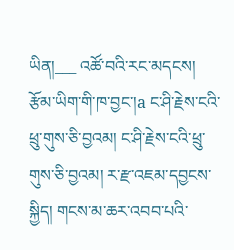ཡིན།___ འཚོ་བའི་རང་མདངས། རྩོམ་ཡིག་གི་ཁ་བྱང་།a ང་ཤི་རྗེས་ངའི་ཕྲུ་གུས་ཅི་བྱའམ། ང་ཤི་རྗེས་ངའི་ཕྲུ་གུས་ཅི་བྱའམ། ར་རྫ་འཇམ་དབྱངས་སྐྱིད། གངས་མ་ཆར་འབབ་པའི་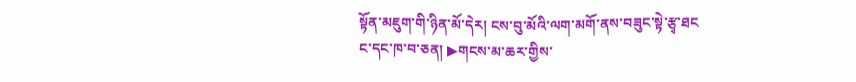སྟོན་མཇུག་གི་ཉིན་མོ་དེར། ངས་བུ་མོའི་ལག་མགོ་ནས་བཟུང་སྟེ་རྩྭ་ཐང
ང་དང་ཁ་བ་ཅན། ▶གངས་མ་ཆར་གྱིས་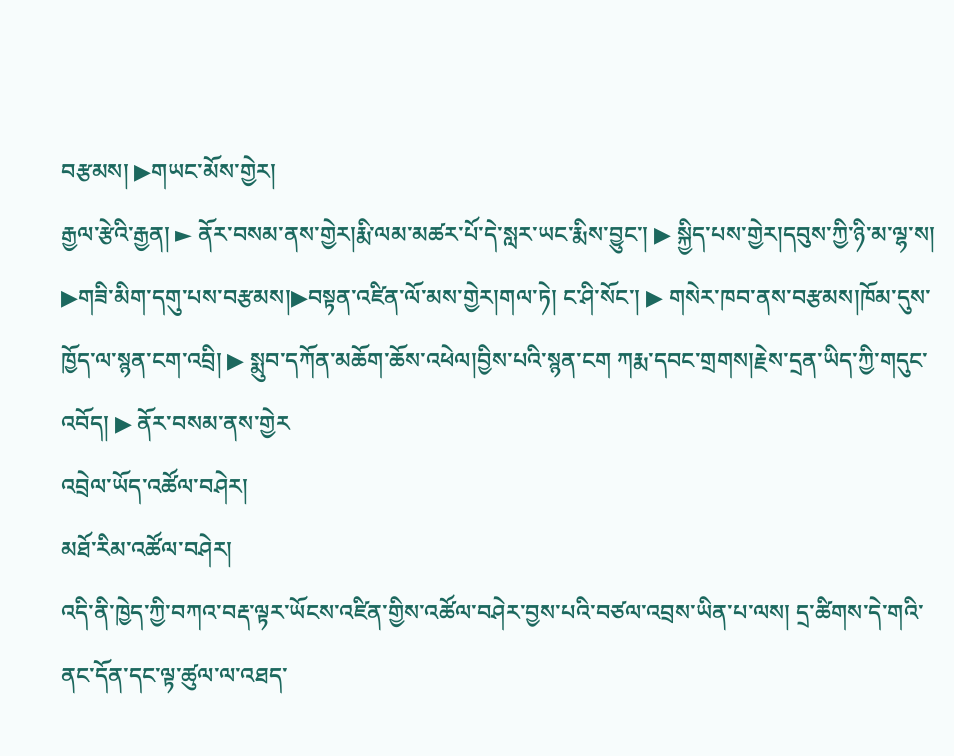བརྩམས། ▶གཡང་མོས་གྱེར།
རྒྱལ་རྩེའི་རྒྱན། ► ནོར་བསམ་ནས་གྱེར།རྨི་ལམ་མཚར་པོ་དེ་སླར་ཡང་རྨིས་བྱུང་། ▶ སྐྱིད་པས་གྱེར།དབུས་ཀྱི་ཉི་མ་ལྷ་ས། ▶གཟི་མིག་དགུ་པས་བརྩམས།▶བསྟན་འཛིན་ལོ་མས་གྱེར།གལ་ཏེ། ང་ཤི་སོང་། ▶ གསེར་ཁབ་ནས་བརྩམས།ཁོམ་དུས་ཁྱོད་ལ་སྙན་ངག་འབྲི། ▶ སྨུབ་དཀོན་མཆོག་ཆོས་འཕེལ།བྱིས་པའི་སྙན་ངག ཀརྨ་དབང་གྲགས།རྗེས་དྲན་ཡིད་ཀྱི་གདུང་འབོད། ▶ ནོར་བསམ་ནས་གྱེར
འབྲེལ་ཡོད་འཚོལ་བཤེར།
མཐོ་རིམ་འཚོལ་བཤེར།
འདི་ནི་ཁྱེད་ཀྱི་བཀའ་བརྡ་ལྟར་ཡོངས་འཛིན་གྱིས་འཚོལ་བཤེར་བྱས་པའི་བཙལ་འབྲས་ཡིན་པ་ལས། དྲ་ཚིགས་དེ་གའི་ནང་དོན་དང་ལྟ་ཚུལ་ལ་འཐད་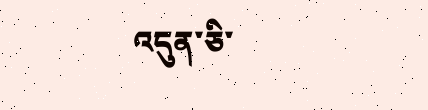འདུན་ཅི་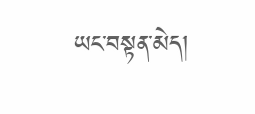ཡང་བསྟན་མེད།